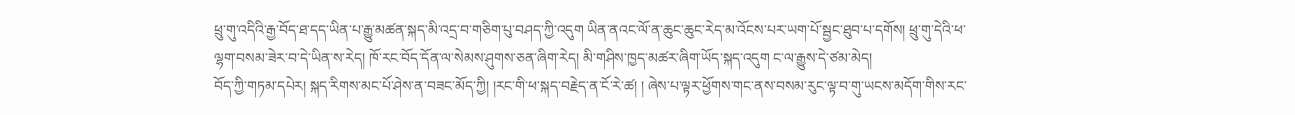ཕྲུ་གུ་འདིའི་རྒྱ་བོད་ཐ་དད་ཡིན་པ་རྒྱུ་མཚན་སྐད་མི་འདྲ་བ་གཅིག་པུ་བཤད་ཀྱི་འདུག ཡིན་ནའང་ལོ་ན་ཆུང་ཆུང་རེད་མ་འོངས་པར་ཡག་པོ་སྦྱང་ཐུབ་པ་དགོས། ཕྲུ་གུ་དེའི་ཕ་ལྷག་བསམ་ཟེར་བ་དེ་ཡིན་ས་རེད། ཁོ་རང་བོད་དོན་ལ་སེམས་ཤུགས་ཅན་ཞིག་རེད། མི་གཤིས་ཁྱད་མཚར་ཞིག་ཡོད་སྐད་འདུག ང་ལ་རྒྱུས་དེ་ཙམ་མེད།
བོད་ཀྱི་གཏམ་དཔེར། སྐད་རིགས་མང་པོ་ཤེས་ན་བཟང་མོད་ཀྱི། །རང་གི་ཕ་སྐད་བརྗེད་ན་ངོ་རེ་ཚ། ། ཞེས་པ་ལྟར་ཕྱོགས་གང་ནས་བསམ་རུང་ལྟ་བ་གུ་ཡངས་མདོག་གིས་རང་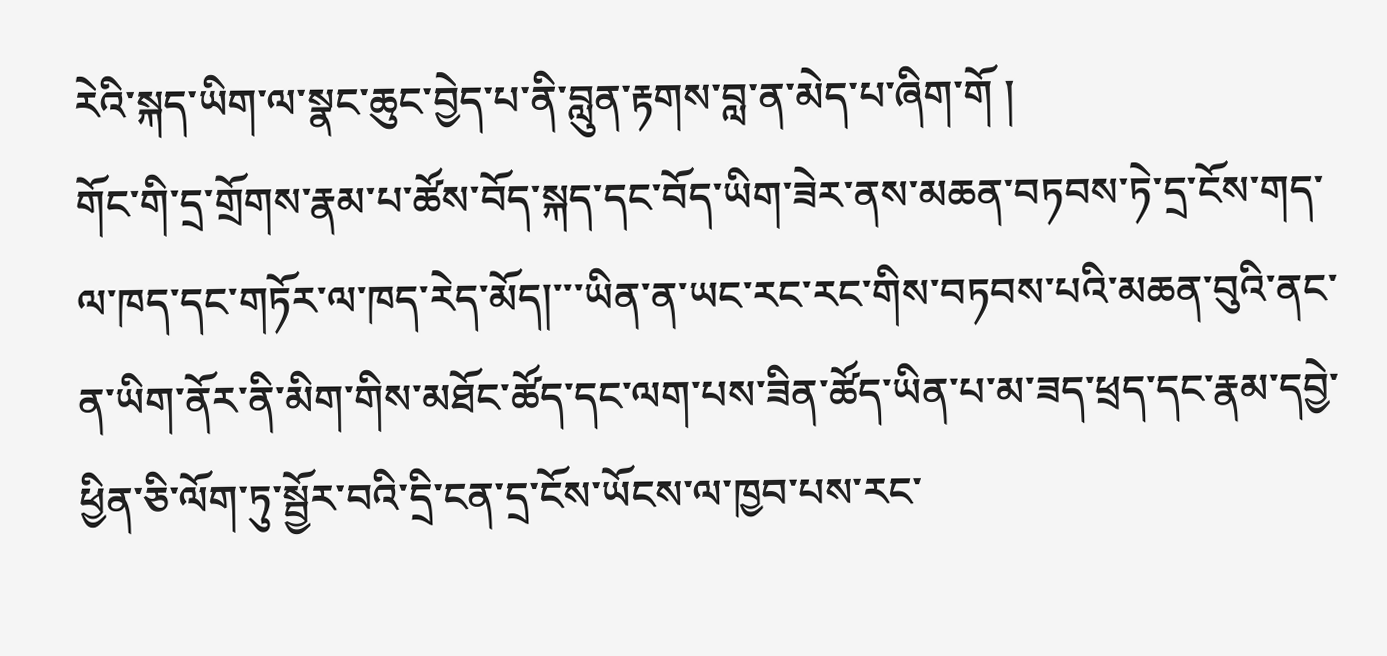རེའི་སྐད་ཡིག་ལ་སྣང་ཆུང་བྱེད་པ་ནི་བླུན་རྟགས་བླ་ན་མེད་པ་ཞིག་གོ །
གོང་གི་དྲ་གྲོགས་རྣམ་པ་ཚོས་བོད་སྐད་དང་བོད་ཡིག་ཟེར་ནས་མཆན་བཏབས་ཏེ་དྲ་ངོས་གད་ལ་ཁད་དང་གཏོར་ལ་ཁད་རེད་མོད།་་་ཡིན་ན་ཡང་རང་རང་གིས་བཏབས་པའི་མཆན་བུའི་ནང་ན་ཡིག་ནོར་ནི་མིག་གིས་མཐོང་ཚོད་དང་ལག་པས་ཟིན་ཚོད་ཡིན་པ་མ་ཟད་ཕྲད་དང་རྣམ་དབྱེ་ཕྱིན་ཅི་ལོག་ཏུ་སྦྱོར་བའི་དྲི་ངན་དྲ་ངོས་ཡོངས་ལ་ཁྱབ་པས་རང་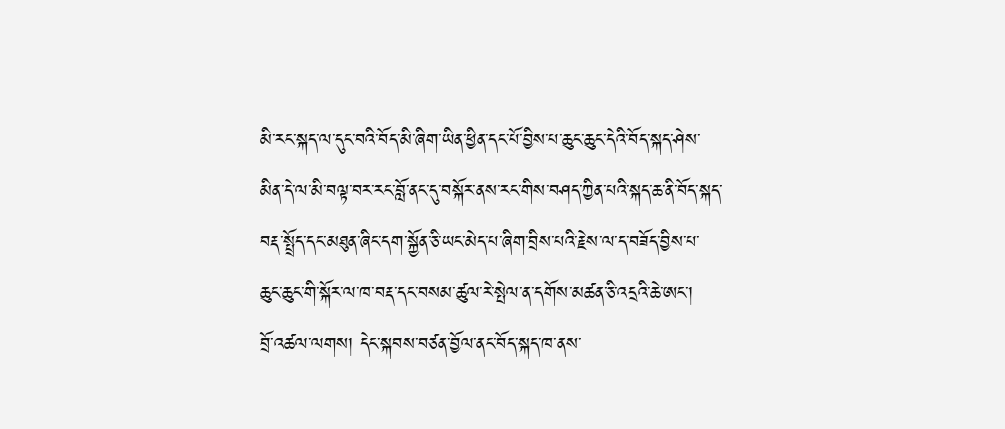མི་རང་སྐད་ལ་དུང་བའི་བོད་མི་ཞིག་ཡིན་ཕྱིན་དང་པོ་བྱིས་པ་ཆུང་ཆུང་དེའི་བོད་སྐད་ཤེས་མིན་དེ་ལ་མི་བལྟ་བར་རང་བློ་ནང་དུ་བསྐོར་ནས་རང་གིས་བཤད་ཀྱིན་པའི་སྐད་ཆ་ནི་བོད་སྐད་བརྡ་སྤྲོད་དང་མཐུན་ཞིང་དག་སྐྱོན་ཅི་ཡང་མེད་པ་ཞིག་བྲིས་པའི་རྗེས་ལ་ད་བཟོད་བྱིས་པ་ཆུང་ཆུང་གི་སྐོར་ལ་ཁ་བརྡ་དང་བསམ་ཚུལ་རེ་སྤེལ་ན་དགོས་མཚན་ཅི་འདྲའི་ཆེ་ཨང་།
བྲོ་འཚལ་ལགས། དེང་སྐབས་བཙན་བྱོལ་ནང་བོད་སྐད་ཁ་ནས་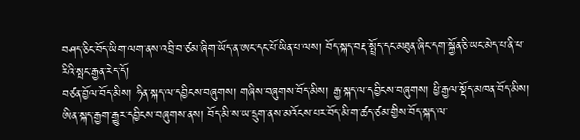བཤད་ཅིང་བོད་ཡིག་ལག་ནས་འབྲི་བ་ཙམ་ཞིག་ཡོད་ན་ཨང་དང་པོ་ཡིན་པ་ལས། བོད་སྐད་བརྡ་སྤྲོད་དང་མཐུན་ཞིང་དག་སྐྱོན་ཅི་ཡང་མེད་པ་ནི་ཕ་རིའི་སྤང་རྒྱན་རེད་དོ།
བཙན་བྱོལ་བོད་མིས། ཧིན་སྐད་ལ་དབྱིངས་བཞུགས། གཞིས་བཞུགས་བོད་མིས། རྒྱ་སྐད་ལ་དབྱིངས་བཞུགས། ཕྱི་རྒྱལ་སྡོད་མཁན་བོད་མིས། ཨིན་སྐད་རྒྱག་རྒྱུར་དབྱིངས་བཞུགས་ནས། བོད་མི་ས་ཡ་དྲུག་ནས་མའོངས་པར་བོད་མི་ག་ཚད་ཙམ་གྱིས་བོད་སྐད་ལ་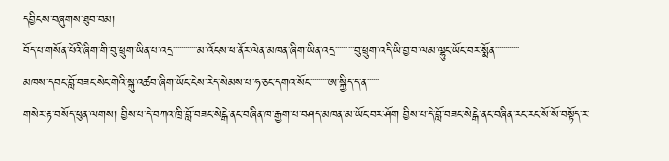དབྱིངས་བཞུགས་ཐུབ་བམ།
བོད་པ་གསོན་པོའི་ཞིག་གི་བུ་ཕྲུག་ཡིན་པ་འདྲ་་་་་་་་་་་་མ་འོངས་ཕ་ནོར་ལེན་མཁན་ཞིག་ཡིན་འདྲ་་་་་་་་་བུ་ཕྲུག་འདི་ཡི་བྱ་བ་ལམ་ལྷུང་ཡོང་བར་སྨོན་་་་་་་་་་་་
མཁས་དབང་བློ་བཟང་སེང་གེའི་སྐུ་འཚབ་ཞིག་ཡོང་ངེས་རེད་སེམས་པ་ཧ་ཅང་དགའ་སོང་་་་་་་་་ཨ་སྐྱིད་ད་ན་་་་་་
གསེར་རྟ་བསོད་ཕུན་ལགས། བྱིས་པ་དེ་བཀའ་ཁྲི་བློ་བཟང་སེངྒེ་ནང་བཞིན་ཁ་རྒྱག་པ་བཤད་མཁན་མ་ཡོང་བར་ཤོག བྱིས་པ་དེ་བློ་བཟང་སེངྒེ་ནང་བཞིན་རང་རང་སོ་སོ་བསྟོད་ར་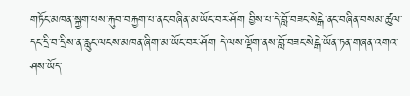གཏོང་མཁན་སྐྱག་པས་རྐུབ་བརྐྱག་པ་ནང་བཞིན་མ་ཡོང་བར་ཤོག བྱིས་པ་དེ་བློ་བཟང་སེངྒེ་ནང་བཞིན་བསམ་ཚུལ་དང་དྲི་བ་དྲིས་ན་རླུང་ལངས་མཁན་ཞིག་མ་ཡོང་བར་ཤོག དེ་ལས་ལྡོག་ནས་བློ་བཟང་སེངྒེ་ཡོན་ཏན་གཞན་འགའ་ཤས་ཡོད་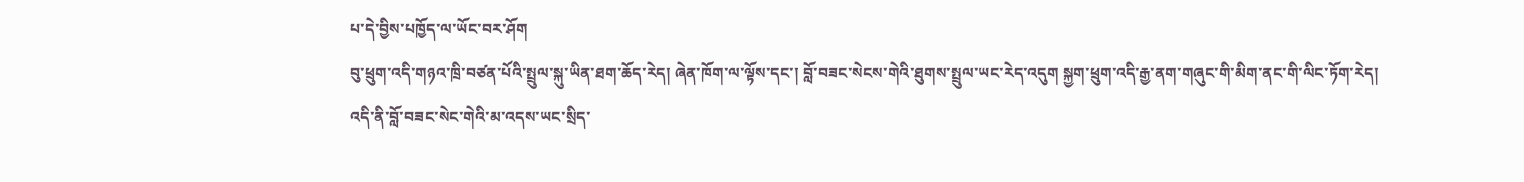པ་དེ་བྱིས་པཁྱོད་ལ་ཡོང་བར་ཤོག
བུ་ཕྲུག་འདི་གཉའ་ཁྲི་བཙན་པོའི་སྤྲུལ་སྐུ་ཡིན་ཐག་ཆོད་རེད། ཞེན་ཁོག་ལ་ལྟོས་དང་། བློ་བཟང་སེངས་གེའི་ཐུགས་སྤྲུལ་ཡང་རེད་འདུག སྐྱག་ཕྲུག་འདི་རྒྱ་ནག་གཞུང་གི་མིག་ནང་གི་ལིང་ཏོག་རེད།
འདི་ནི་བློ་བཟང་སེང་གེའི་མ་འདས་ཡང་སྲིད་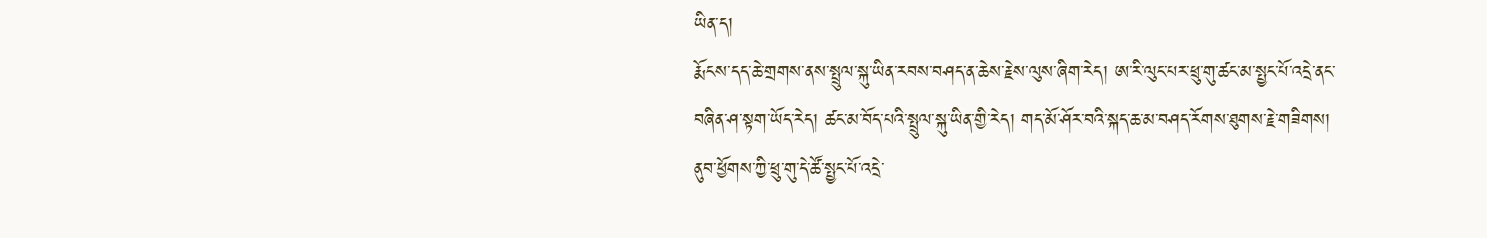ཡིན་ད།
རྨོངས་དད་ཆེ་གྲགས་ནས་སྤྲུལ་སྐུ་ཡིན་རབས་བཤད་ན་ཆེས་རྗེས་ལུས་ཞིག་རེད། ཨ་རི་ལུང་པར་ཕྲུ་གུ་ཚང་མ་སྤྱང་པོ་འདྲེ་ནང་བཞིན་ཤ་སྟག་ཡོད་རེད། ཚང་མ་བོད་པའི་སྤྲུལ་སྐུ་ཡིན་གྱི་རེད། གད་མོ་ཤོར་བའི་སྐད་ཆ་མ་བཤད་རོགས་ཐུགས་རྗེ་གཟིགས།
ནུབ་ཕྱོགས་ཀྱི་ཕྲུ་གུ་དེ་ཚོ་སྤྱང་པོ་འདྲེ་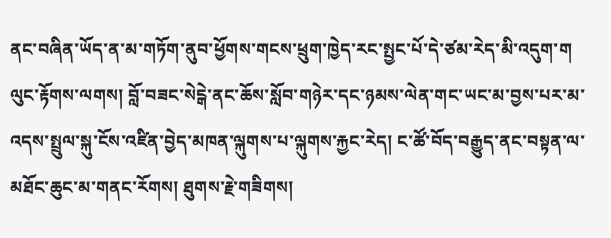ནང་བཞིན་ཡོད་ན་མ་གཏོག་ནུབ་ཕྱོགས་གངས་ཕྲུག་ཁྱེད་རང་སྤྱང་པོ་དེ་ཙམ་རེད་མི་འདུག་ག
ལུང་རྟོགས་ལགས། བློ་བཟང་སེངྒེ་ནང་ཆོས་སློབ་གཉེར་དང་ཉམས་ལེན་གང་ཡང་མ་བྱས་པར་མ་འདས་སྤྲུལ་སྐུ་ངོས་འཛིན་བྱེད་མཁན་ལྐུགས་པ་ལྐུགས་རྐྱང་རེད། ང་ཚོ་བོད་བརྒྱུད་ནང་བསྟན་ལ་མཐོང་ཆུང་མ་གནང་རོགས། ཐུགས་རྗེ་གཟིགས།